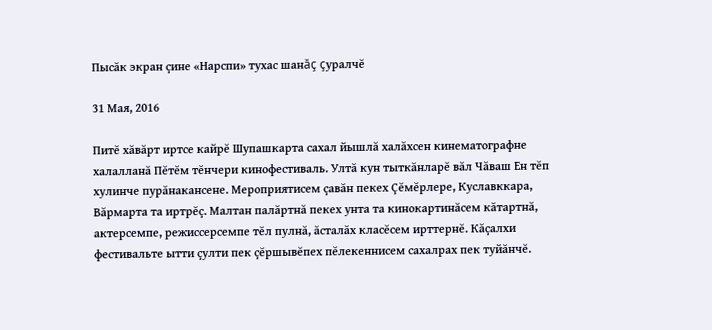Пысăк экран çине «Нарспи» тухас шанăç çуралчĕ

31 Мая, 2016

Питĕ хăвăрт иртсе кайрĕ Шупашкарта сахал йышлă халăхсен кинематографне халалланă Пĕтĕм тĕнчери кинофестиваль. Ултă кун тыткăнларĕ вăл Чăваш Ен тĕп хулинче пурăнакансене. Мероприятисем çавăн пекех Çĕмĕрлере, Куславккара, Вăрмарта та иртрĕç. Малтан палăртнă пекех унта та кинокартинăсем кăтартнă, актерсемпе, режиссерсемпе тĕл пулнă, ăсталăх класĕсем ирттернĕ. Кăçалхи фестивальте ытти çулти пек çĕршывĕпех пĕлекеннисем сахалрах пек туйăнчĕ.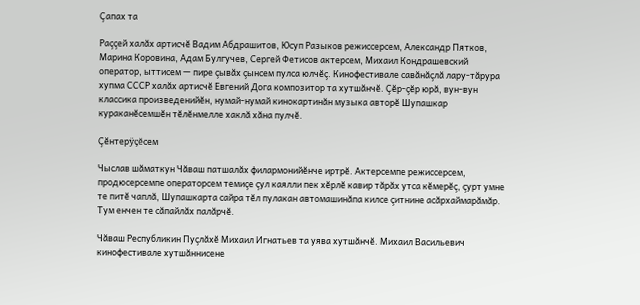Çапах та

Раççей халăх артисчĕ Вадим Абдрашитов, Юсуп Разыков режиссерсем, Александр Пятков, Марина Коровина, Адам Булгучев, Сергей Фетисов актерсем, Михаил Кондрашевский оператор, ыттисем — пире çывăх çынсем пулса юлчĕç. Кинофестивале савăнăçлă лару-тăрура хупма СССР халăх артисчĕ Евгений Дога композитор та хутшăнчĕ. Çĕр-çĕр юрă, вун-вун классика произведенийĕн, нумай-нумай кинокартинăн музыка авторĕ Шупашкар кураканĕсемшĕн тĕлĕнмелле хаклă хăна пулчĕ.

Çĕнтерÿçĕсем

Чыслав шăматкун Чăваш патшалăх филармонийĕнче иртрĕ. Актерсемпе режиссерсем, продюсерсемпе операторсем темиçе çул каялли пек хĕрлĕ кавир тăрăх утса кĕмерĕç, çурт умне те питĕ чаплă, Шупашкарта сайра тĕл пулакан автомашинăпа килсе çитнине асăрхаймарăмăр. Тум енчен те сăпайлăх палăрчĕ.

Чăваш Республикин Пуçлăхĕ Михаил Игнатьев та уява хутшăнчĕ. Михаил Васильевич кинофестивале хутшăннисене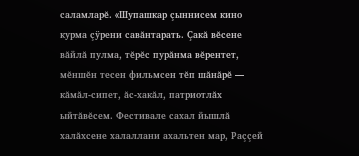саламларĕ. «Шупашкар çыннисем кино курма çÿрени савăнтарать. Çакă вĕсене вăйлă пулма, тĕрĕс пурăнма вĕрентет, мĕншĕн тесен фильмсен тĕп шăнăрĕ — кăмăл-сипет, ăс-хакăл, патриотлăх ыйтăвĕсем. Фестивале сахал йышлă халăхсене халаллани ахальтен мар, Раççей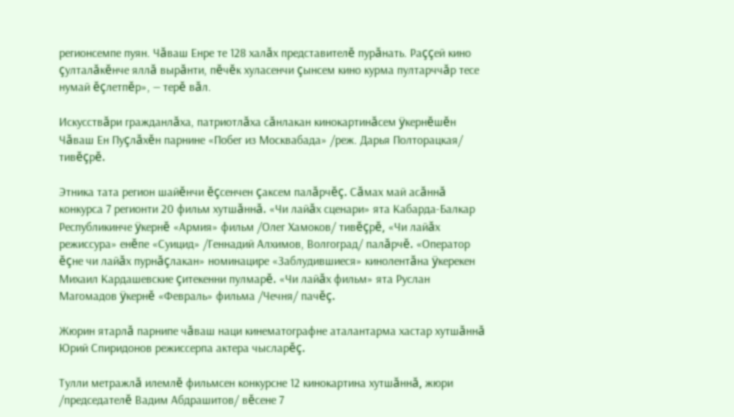регионсемпе пуян. Чăваш Енре те 128 халăх представителĕ пурăнать. Раççей кино çулталăкĕнче яллă вырăнти, пĕчĕк хуласенчи çынсем кино курма пултарччăр тесе нумай ĕçлетпĕр», — терĕ вăл.

Искусствăри гражданлăха, патриотлăха сăнлакан кинокартинăсем ÿкернĕшĕн Чăваш Ен Пуçлăхĕн парнине «Побег из Москвабада» /реж. Дарья Полторацкая/ тивĕçрĕ.

Этника тата регион шайĕнчи ĕçсенчен çаксем палăрчĕç. Сăмах май асăннă конкурса 7 регионти 20 фильм хутшăннă. «Чи лайăх сценари» ята Кабарда-Балкар Республикинче ÿкернĕ «Армия» фильм /Олег Хамоков/ тивĕçрĕ, «Чи лайăх режиссура» енĕпе «Суицид» /Геннадий Алхимов, Волгоград/ палăрчĕ. «Оператор ĕçне чи лайăх пурнăçлакан» номинацире «Заблудившиеся» кинолентăна ÿкерекен Михаил Кардашевские çитекенни пулмарĕ. «Чи лайăх фильм» ята Руслан Магомадов ÿкернĕ «Февраль» фильма /Чечня/ пачĕç.

Жюрин ятарлă парнипе чăваш наци кинематографне аталантарма хастар хутшăннă Юрий Спиридонов режиссерпа актера чысларĕç.

Тулли метражлă илемлĕ фильмсен конкурсне 12 кинокартина хутшăннă, жюри /председателĕ Вадим Абдрашитов/ вĕсене 7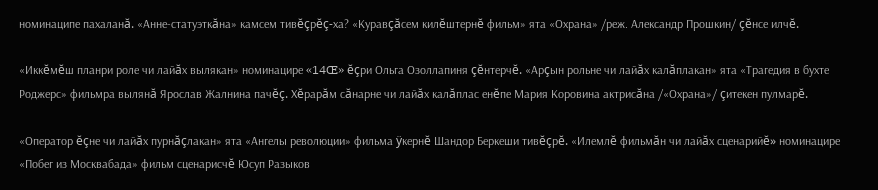номинаципе пахаланă. «Анне-статуэткăна» камсем тивĕçрĕç-ха? «Куравçăсем килĕштернĕ фильм» ята «Охрана» /реж. Александр Прошкин/ çĕнсе илчĕ.

«Иккĕмĕш планри роле чи лайăх вылякан» номинацире «14Œ» ĕçри Ольга Озоллапиня çĕнтерчĕ. «Арçын рольне чи лайăх калăплакан» ята «Трагедия в бухте Роджерс» фильмра вылянă Ярослав Жалнина пачĕç. Хĕрарăм сăнарне чи лайăх калăплас енĕпе Мария Коровина актрисăна /«Охрана»/ çитекен пулмарĕ.

«Оператор ĕçне чи лайăх пурнăçлакан» ята «Ангелы революции» фильма ÿкернĕ Шандор Беркеши тивĕçрĕ. «Илемлĕ фильмăн чи лайăх сценарийĕ» номинацире «Побег из Москвабада» фильм сценарисчĕ Юсуп Разыков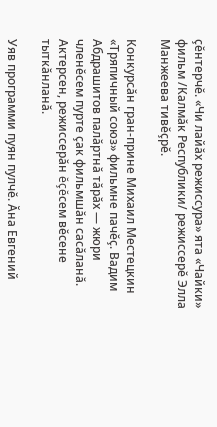çĕнтерчĕ. «Чи лайăх режиссура» ята «Чайки» фильм /Калмăк Республики/ режиссерĕ Элла Манжеева тивĕçрĕ.

Конкурсăн гран-прине Михаил Местецкин «Тряпичный союз» фильмне пачĕç. Вадим Абдрашитов палăртнă тăрăх — жюри членĕсем пурте çак фильмшăн сасăланă. Актерсен, режиссерăн ĕçĕсем вĕсене тыткăнланă.

Уяв программи пуян пулчĕ. Ăна Евгений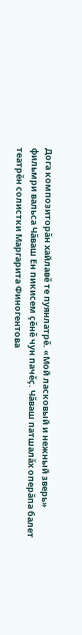Дога композиторăн хайлавĕ те пуянлатрĕ. «Мой ласковый и нежный зверь» фильмри вальса Чăваш Ен пикисем çĕнĕ чун пачĕç. Чăваш патшалăх оперăпа балет театрĕн солистки Маргарита Финогентова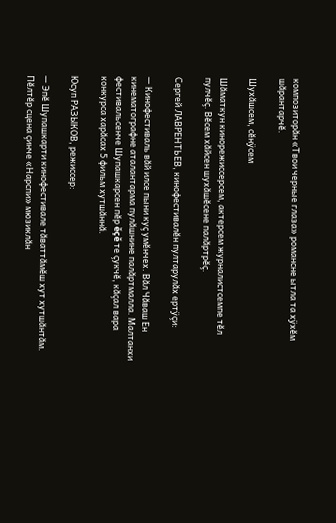композиторăн «Твои черные глаза» романсне ытла та хÿхĕм шăрантарчĕ.

Шухăшсем, сĕнÿсем

Шăматкун кинорежиссерсем, актерсем журналистсемпе тĕл пулчĕç. Вĕсем хăйсен шухăшĕсене палăртрĕç.

Сергей ЛАВРЕНТЬЕВ, кинофестивалĕн пултарулăх ертÿçи:

— Кинофестиваль вăй илсе пыни куç умĕнчех. Вăл Чăваш Ен кинематографне аталантарма пулăшнине палăртмалла. Малтанхи фестивальсенче Шупашкарсен пĕр ĕçĕ те çукчĕ, кăçал вара конкурса харăсах 5 фильм хутшăннă.

Юсуп РАЗЫКОВ, режиссер:

— Эпĕ Шупашкарти кинофестивале тăваттăмĕш хут хутшăнтăм. Пĕлтĕр сцена çинче «Нарспи» мюзиклăн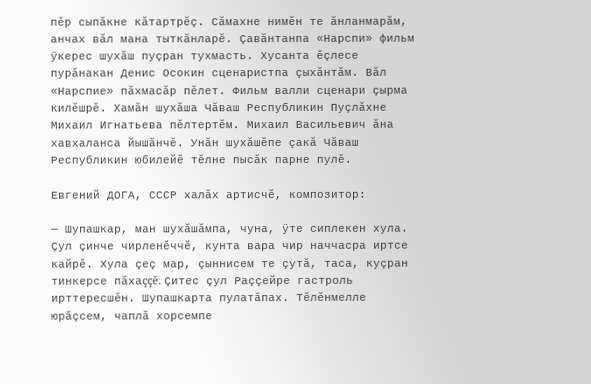пĕр сыпăкне кăтартрĕç. Сăмахне нимĕн те ăнланмарăм, анчах вăл мана тыткăнларĕ. Çавăнтанпа «Нарспи» фильм ÿкерес шухăш пуçран тухмасть. Хусанта ĕçлесе пурăнакан Денис Осокин сценаристпа çыхăнтăм. Вăл «Нарспие» пăхмасăр пĕлет. Фильм валли сценари çырма килĕшрĕ. Хамăн шухăша Чăваш Республикин Пуçлăхне Михаил Игнатьева пĕлтертĕм. Михаил Васильевич ăна хавхаланса йышăнчĕ. Унăн шухăшĕпе çакă Чăваш Республикин юбилейĕ тĕлне пысăк парне пулĕ.

Евгений ДОГА, СССР халăх артисчĕ, композитор:

— Шупашкар, ман шухăшăмпа, чуна, ÿте сиплекен хула. Çул çинче чирленĕччĕ, кунта вара чир наччасра иртсе кайрĕ. Хула çеç мар, çыннисем те çутă, таса, куçран тинкерсе пăхаççĕ. Çитес çул Раççейре гастроль ирттересшĕн. Шупашкарта пулатăпах. Тĕлĕнмелле юрăçсем, чаплă хорсемпе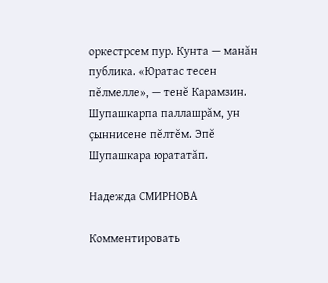оркестрсем пур. Кунта — манăн публика. «Юратас тесен пĕлмелле», — тенĕ Карамзин. Шупашкарпа паллашрăм, ун çыннисене пĕлтĕм. Эпĕ Шупашкара юрататăп.

Надежда СМИРНОВА

Комментировать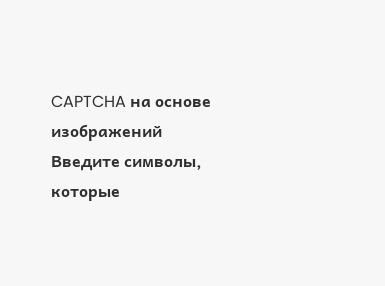CAPTCHA на основе изображений
Введите символы, которые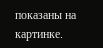показаны на картинке.